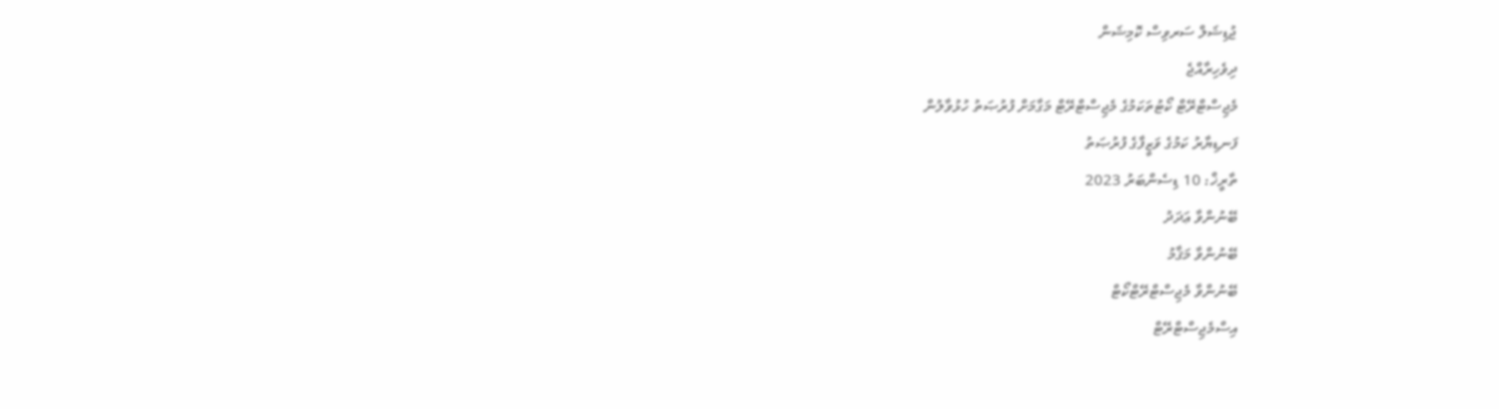ޖުޑިޝަލް ސަރވިސް ކޮމިޝަން
ދިވެހިރާއްޖެ
މެޖިސްޓްރޭޓް ކޯޓުތަކަމުގެ މެޖިސްޓްރޭޓް މަގާމަށް ފުރުޞަތު ހުޅުވާލުން
ފަނޑިޔާރު ކަމުގެ ވަޒީފާގެ ފުރުޞަތު
ތާރީޚް: 10 ޑިސެންބަރު 2023
ބޭނުންވާ ޢަދަދު
ބޭނުންވާ މަޤާމު
ބޭނުންވާ މެޖިސްޓްރޭޓްކޯޓް
އިސްމެޖިސްޓްރޭޓް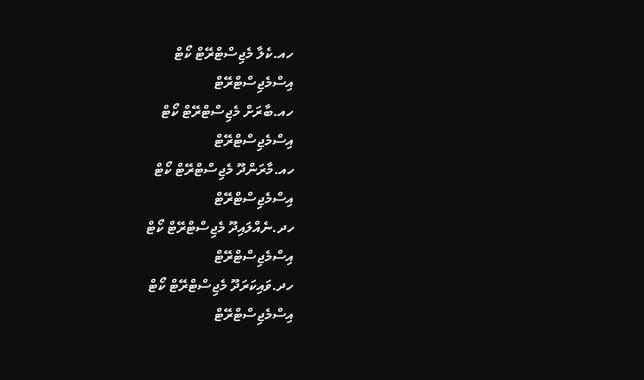ހއ.ކެލާ މެޖިސްޓްރޭޓް ކޯޓް
އިސްމެޖިސްޓްރޭޓް
ހއ.ބާރަށް މެޖިސްޓްރޭޓް ކޯޓް
އިސްމެޖިސްޓްރޭޓް
ހއ.މާރަންދޫ މެޖިސްޓްރޭޓް ކޯޓް
އިސްމެޖިސްޓްރޭޓް
ހދ.ނެއްލައިދޫ މެޖިސްޓްރޭޓް ކޯޓް
އިސްމެޖިސްޓްރޭޓް
ހދ.ވައިކަރަދޫ މެޖިސްޓްރޭޓް ކޯޓް
އިސްމެޖިސްޓްރޭޓް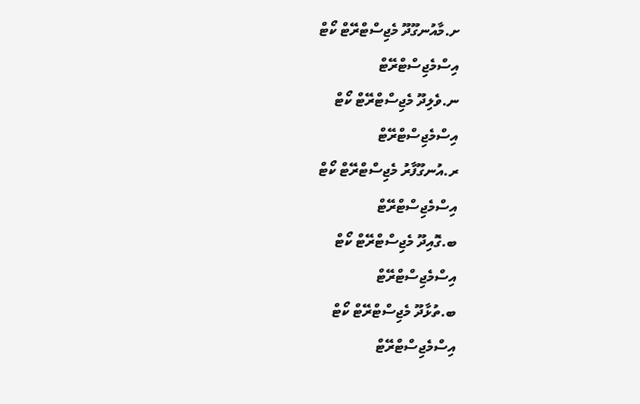ށ.މާއުނގޫދޫ މެޖިސްޓްރޭޓް ކޯޓް
އިސްމެޖިސްޓްރޭޓް
ނ.ވެލިދޫ މެޖިސްޓްރޭޓް ކޯޓް
އިސްމެޖިސްޓްރޭޓް
ރ.އުނގޫފާރު މެޖިސްޓްރޭޓް ކޯޓް
އިސްމެޖިސްޓްރޭޓް
ބ.ގޮއިދޫ މެޖިސްޓްރޭޓް ކޯޓް
އިސްމެޖިސްޓްރޭޓް
ބ.ތުޅާދޫ މެޖިސްޓްރޭޓް ކޯޓް
އިސްމެޖިސްޓްރޭޓް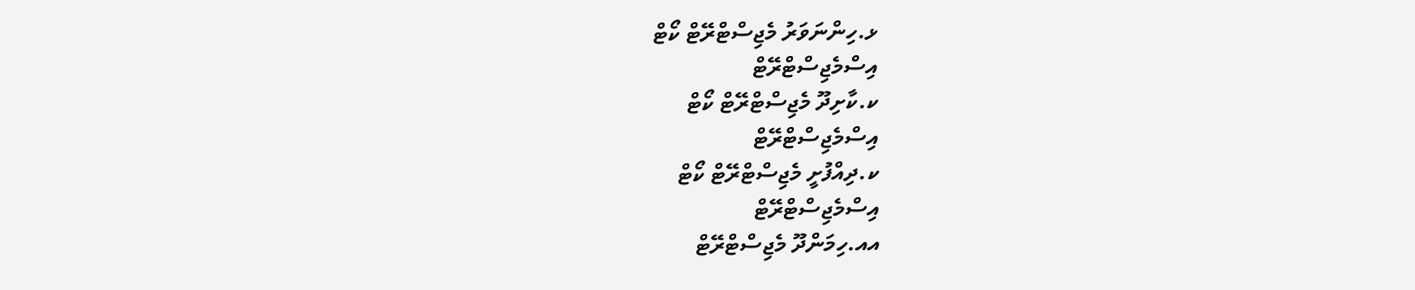ޅ.ހިންނަވަރު މެޖިސްޓްރޭޓް ކޯޓް
އިސްމެޖިސްޓްރޭޓް
ކ.ކާށިދޫ މެޖިސްޓްރޭޓް ކޯޓް
އިސްމެޖިސްޓްރޭޓް
ކ.ދިއްފުށީ މެޖިސްޓްރޭޓް ކޯޓް
އިސްމެޖިސްޓްރޭޓް
އއ.ހިމަންދޫ މެޖިސްޓްރޭޓް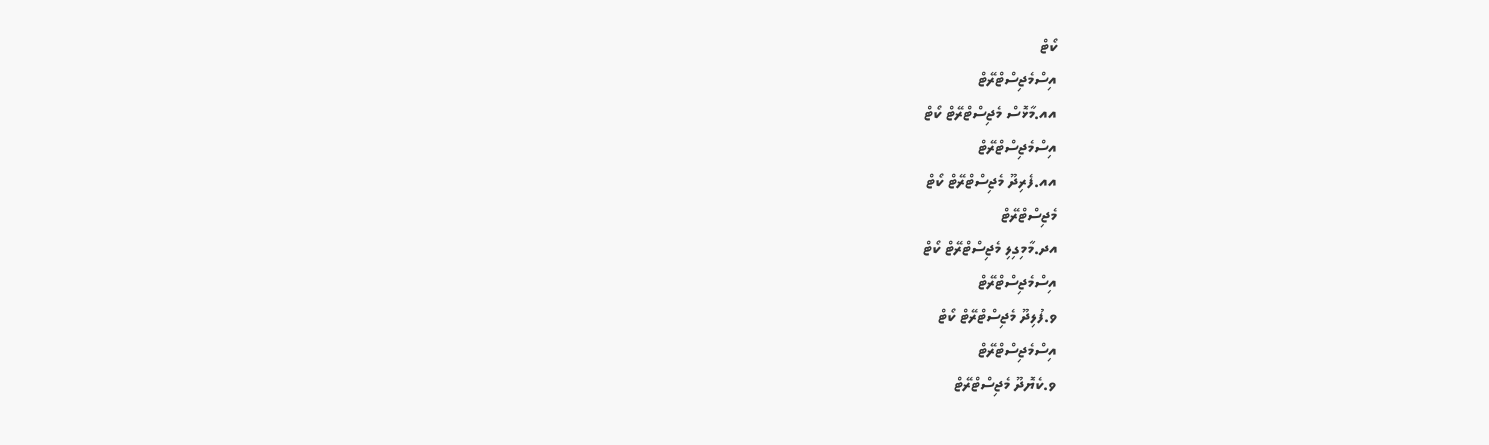ކޯޓް
އިސްމެޖިސްޓްރޭޓް
އއ.މާޅޮސް މެޖިސްޓްރޭޓް ކޯޓް
އިސްމެޖިސްޓްރޭޓް
އއ.ފެރިދޫ މެޖިސްޓްރޭޓް ކޯޓް
މެޖިސްޓްރޭޓް
އދ.މާމިގިލި މެޖިސްޓްރޭޓް ކޯޓް
އިސްމެޖިސްޓްރޭޓް
ވ.ފުލިދޫ މެޖިސްޓްރޭޓް ކޯޓް
އިސްމެޖިސްޓްރޭޓް
ވ.ކެޔޮދޫ މެޖިސްޓްރޭޓް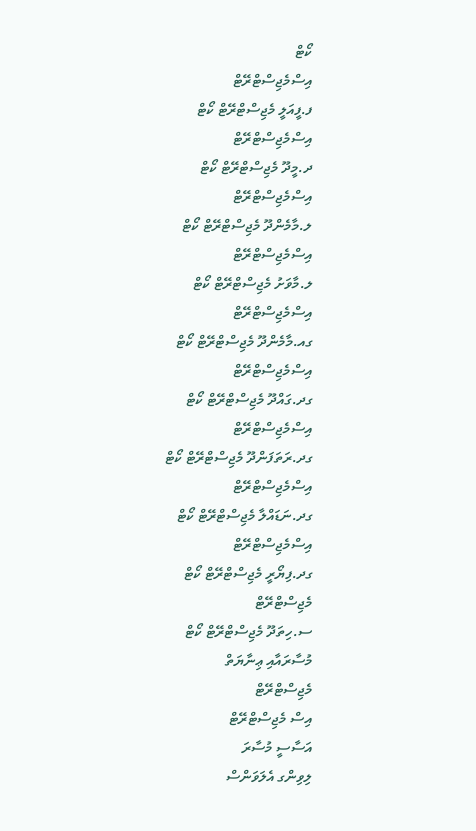ކޯޓް
އިސްމެޖިސްޓްރޭޓް
ފ.ފީއަލީ މެޖިސްޓްރޭޓް ކޯޓް
އިސްމެޖިސްޓްރޭޓް
ދ.މީދޫ މެޖިސްޓްރޭޓް ކޯޓް
އިސްމެޖިސްޓްރޭޓް
ލ.މާމެންދޫ މެޖިސްޓްރޭޓް ކޯޓް
އިސްމެޖިސްޓްރޭޓް
ލ.މާވަށު މެޖިސްޓްރޭޓް ކޯޓް
އިސްމެޖިސްޓްރޭޓް
ގއ.މާމެންދޫ މެޖިސްޓްރޭޓް ކޯޓް
އިސްމެޖިސްޓްރޭޓް
ގދ.ގައްދޫ މެޖިސްޓްރޭޓް ކޯޓް
އިސްމެޖިސްޓްރޭޓް
ގދ.ރަތަފަންދޫ މެޖިސްޓްރޭޓް ކޯޓް
އިސްމެޖިސްޓްރޭޓް
ގދ.ނަޑައްލާ މެޖިސްޓްރޭޓް ކޯޓް
އިސްމެޖިސްޓްރޭޓް
ގދ.ފިޔޯރީ މެޖިސްޓްރޭޓް ކޯޓް
މެޖިސްޓްރޭޓް
ސ.ހިތަދޫ މެޖިސްޓްރޭޓް ކޯޓް
މުސާރައާއި ޢިނާޔަތް
މެޖިސްޓްރޭޓް
އިސް މެޖިސްޓްރޭޓް
އަސާސީ މުސާރަ
ލިވިންގ އެލަވަންސް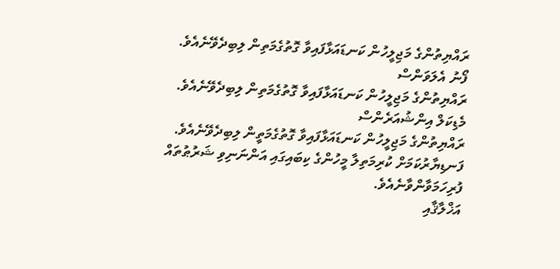ރައްޔިތުންގެ މަޖިލީހުން ކަނޑައަޅާފައިވާ ގޮތުގެމަތިން ލިބިދެވޭނެއެވެ.
ފޯނު އެލަވަންސް
ރައްޔިތުންގެ މަޖިލީހުން ކަނޑައަޅާފައިވާ ގޮތުގެމަތިން ލިބިދެވޭނެއެވެ.
މެޑިކަލް އިންޝުއަރެންސް
ރައްޔިތުންގެ މަޖިލީހުން ކަނޑައަޅާފައިވާ ގޮތުގެމަތީން ލިބިދެވޭނެއެވެ.
ފަނޑިޔާރުކަމަށް ކުރިމަތިލާ މީހުންގެ ކިބައިގައި އަންނަނިވި ޝަރުޠުތައް ފުރިހަމަވާންވާނެއެވެ.
އަޚްލާޤާއި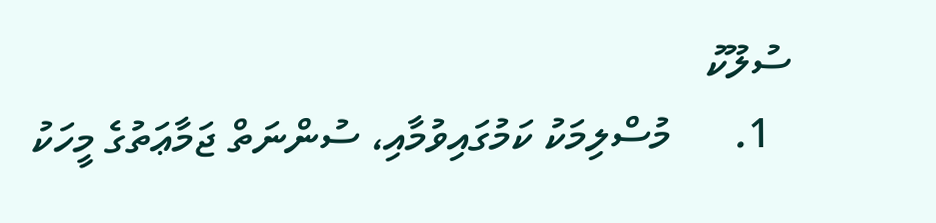ސުލޫކު
  1.      މުސްލިމަކު ކަމުގައިވުމާއި، ސުންނަތް ޖަމާޢަތުގެ މީހަކު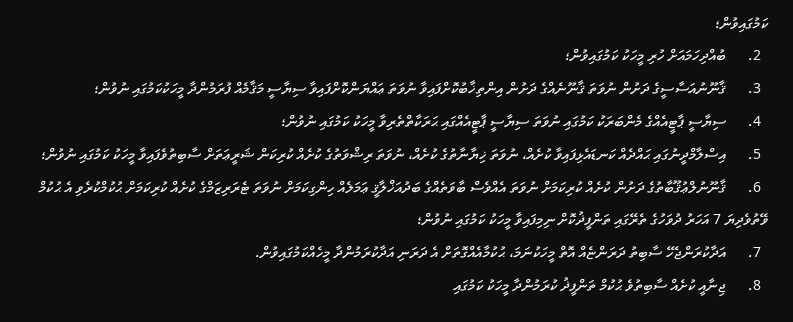ކަމުގައިވުން؛
  2.      ބުއްދިހަމައަށް ހުރި މީހަކު ކަމުގައިވުން؛
  3.      ޤާނޫނުއަސާސީގެ ދަށުން ނުވަތަ ޤާނޫނެއްގެ ދަށުން އިންތިޚާބުކޮށްފައިވާ ނުވަތަ ޢައްޔަންކޮށްފައިވާ ސިޔާސީ މަޤާމެއް ފުރަމުންދާ މީހަކުކަމުގައި ނުވުން؛
  4.      ސިޔާސީ ޕާޓީއެއްގެ މެންބަރަކު ކަމުގައި ނުވަތަ ސިޔާސީ ޕާޓީއެއްގައި ޙަރަކާތްތެރިވާ މީހަކު ކަމުގައި ނުވުން؛
  5.      އިސްލާމްދީނުގައި ޙައްދެއް ކަނޑައެޅިފައިވާ ކުށެއް، ނުވަތަ ޚިޔާނާތުގެ ކުށެއް، ނުވަތަ ރިޝްވަތުގެ ކުށެއް ކުރިކަން ޝަރީޢަތަށް ސާބިތުވެފައިވާ މީހަކު ކަމުގައި ނުވުން؛
  6.      ޤާނޫނުލްޢުޤޫބާތުގެ ދަށުން ކުށެއް ކުރިކަމަށް ނުވަތަ އެއްވެސް ބާވަތެއްގެ ބަދުއަޚްލާޤީ ޢަމަލެއް ހިންގިކަމަށް ނުވަތަ ޓެރަރިޒަމްގެ ކުށެއް ކުރިކަމަށް ޙުކުމްކުރެވި އެ ޙުކުމް ވޭތުވެދިޔަ 7 އަހަރު ދުވަހުގެ ތެރޭގައި ތަންފީޛުކޮށް ނިމިފައިވާ މީހަކު ކަމުގައި ނުވުން؛
  7.      އަދާކުރަންޖެހޭ ސާބިތު ދަރަންޏެއް އޮތް މީހަކުނަމަ، ޙުކުމާއެއްގޮތަށް އެ ދަރަނި އަދާކުރަމުންދާ މީހެއްކަމުގައިވުން.
  8.      ޖިނާއީ ކުށެއް ސާބިތުވެ ޙުކުމް ތަންފީޛު ކުރަމުންދާ މީހަކު ކަމުގައި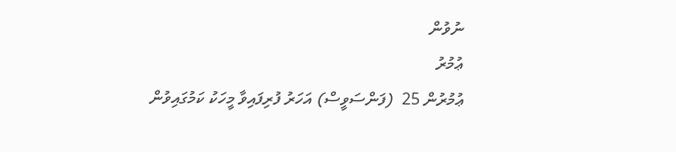ނުވުން
ޢުމުރު
ޢުމުރުން 25  (ފަންސަވީސް) އަހަރު ފުރިފައިވާ މީހަކު ކަމުގައިވުން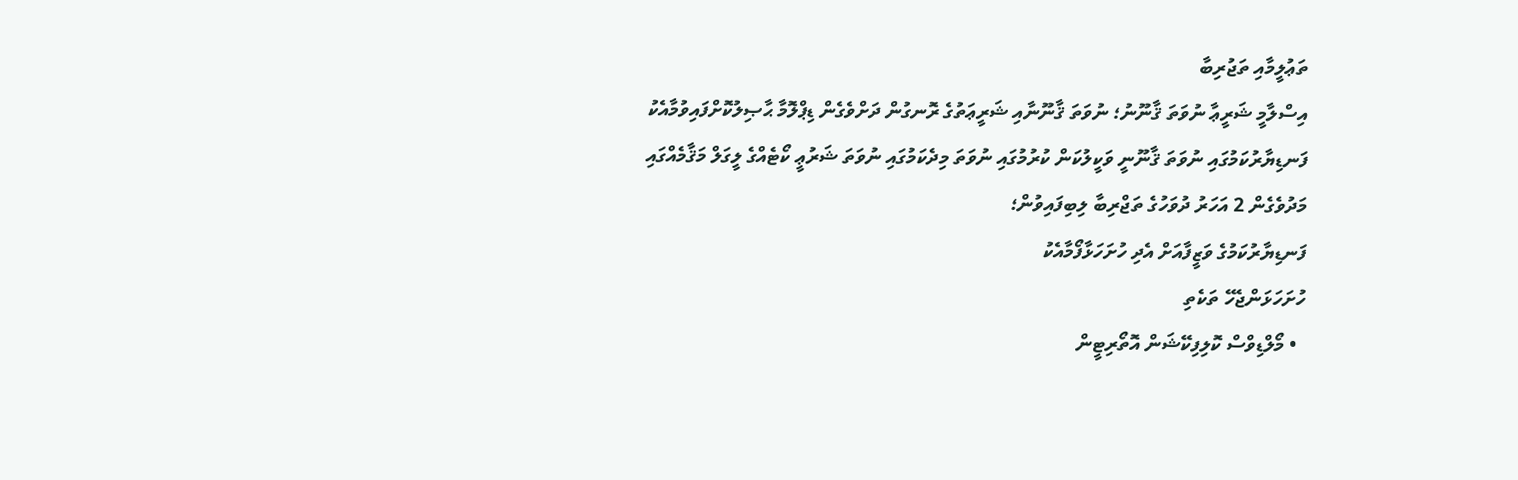ތަޢުލީމާއި ތަޖުރިބާ
އިސްލާމީ ޝަރީޢާ ނުވަތަ ޤާނޫނު؛ ނުވަތަ ޤާނޫނާއި ޝަރީޢަތުގެ ރޮނގުން ދަށްވެގެން ޑިޕްލޮމާ ޙާޞިލުކޮށްފައިވުމާއެކު ފަނޑިޔާރުކަމުގައި ނުވަތަ ޤާނޫނީ ވަކީލުކަން ކުރުމުގައި ނުވަތަ މިދެކަމުގައި ނުވަތަ ޝަރުޢީ ކޯޓެއްގެ ލީގަލް މަޤާމެއްގައި މަދުވެގެން 2 އަހަރު ދުވަހުގެ ތަޖްރިބާ ލިބިފައިވުން؛
ފަނޑިޔާރުކަމުގެ ވަޒީފާއަށް އެދި ހުށަހަޅާފޯމާއެކު
ހުށަހަޅަންޖެހޭ ތަކެތި
  • މޯލްޑިވްސް ކޮލިފިކޭޝަން އޮތޯރިޓީން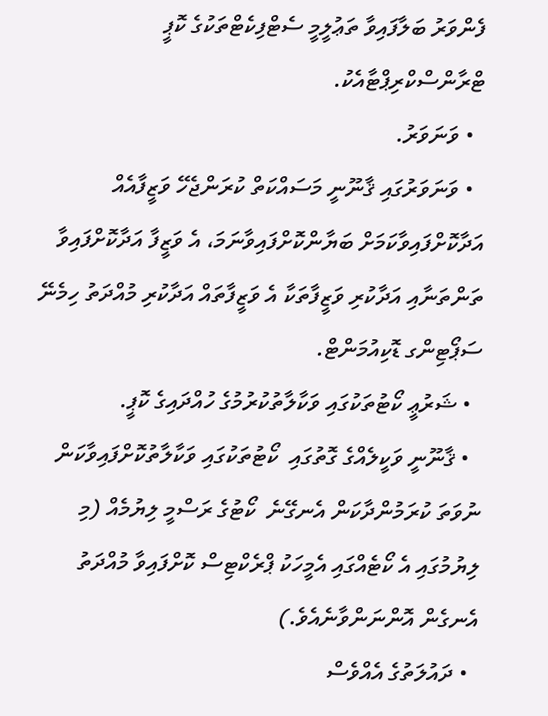ފެންވަރު ބަލާފައިވާ ތަޢުލީމީ ސެޓްފިކެޓްތަކުގެ ކޮޕީ ޓްރާންސްކްރިޕްޓާއެކު.
  • ވަނަވަރު.
  • ވަނަވަރުގައި ޤާނޫނީ މަސައްކަތް ކުރަންޖެހޭ ވަޒީފާއެއް އަދާކޮށްފައިވާކަމަށް ބަޔާންކޮށްފައިވާނަމަ، އެ ވަޒީފާ އަދާކޮށްފައިވާ ތަންތަނާއި އަދާކުރި ވަޒީފާތަކާ އެ ވަޒީފާތައް އަދާކުރި މުއްދަތު ހިމެނޭ ސަޕޯޓިންގ ޑޮކިއުމަންޓް.
  • ޝަރުޢީ ކޯޓުތަކުގައި ވަކާލާތުކުރުމުގެ ހުއްދައިގެ ކޮޕީ.
  • ޤާނޫނީ ވަކީލެއްގެ ގޮތުގައި  ކޯޓުތަކުގައި ވަކާލާތުކޮށްފައިވާކަން ނުވަތަ ކުރަމުންދާކަން އެނގޭނެ  ކޯޓުގެ ރަސްމީ ލިޔުމެއް (މި ލިޔުމުގައި އެ ކޯޓެއްގައި އެމީހަކު ޕްރެކްޓިސް ކޮށްފައިވާ މުއްދަތު އެނގެން އޮންނަންވާނެއެވެ.)
  • ދައުލަތުގެ އެއްވެސް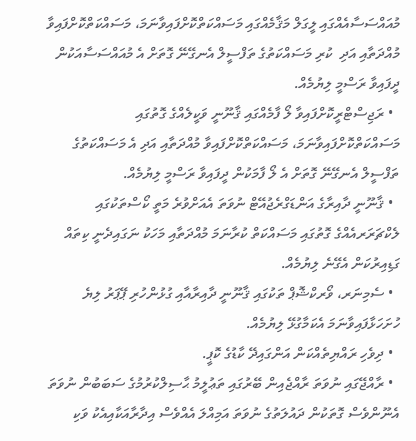މުއައްސަސާއެއްގައި ލީގަލް މަޤާމެއްގައި މަސައްކަތްކޮށްފައިވާނަމަ، މަސައްކަތްކޮށްފައިވާ މުއްދަތާއި އަދި  ކުރި މަސައްކަތުގެ ތަފްސީލް އެނގޭނޭ ގޮތަށް އެ މުއައްސަސާއަކުން ދީފައިވާ ރަސްމީ ލިޔުމެއް.
  • ރަޖިސްޓްރީކޮށްފައިވާ ލޯ ފާމެއްގައި ޤާނޫނީ ވަކީލެއްގެ ގޮތުގައި މަސައްކަތްކޮށްފައިވާނަމަ، މަސައްކަތްކޮށްފައިވާ މުއްދަތާއި އަދި އެ މަސައްކަތުގެ ތަފްސީލް އެނގޭނޭ ގޮތަށް އެ ލޯ ފާމަކުން ދީފައިވާ ރަސްމީ ލިޔުމެއް.
  • ޤާނޫނީ ދާއިރާގެ އަންޑަގްރެޖުއޭޓް ނުވަތަ އެއަށްވުރެ މަތީ ކޯސްތަކުގައި ލެކްޗަރަރއެއްގެ ގޮތުގައި މަސައްކަތް ކުރާނަމަ މުއްދަތާއި މަހަކު ނަގައިދެނީ ކިތައް ގަޑިއިރުކަން އެގޭނެ ލިޔުމެއް.
  • ސެމިނަރ، ވޯރކްޝޮޕް ތަކުގައި ޤާނޫނީ ދާއިރާއާއި ގުޅުންހުރި ޕޭޕަރު ލިޔެ ހުށަހަޅާފައިވާނަމަ އެކަމާގުޅޭ ލިޔުމެއް.
  • ދިވެހި ރައްޔިތެއްކަން އަންގައިދޭ ކާޑުގެ ކޮޕީ.
  • ރާއްޖޭގައި ނުވަތަ ރާއްޖެއިން ބޭރުގައި ތަޢުލީމު ޙާސިލްކުރުމުގެ ސަބަބުން ނުވަތަ އެނޫންވެސް ގޮތަކުން ދައުލަތުގެ ނުވަތަ އަމިއްލަ އެއްވެސް އިދާރާއަކާއިއެކު ވަކި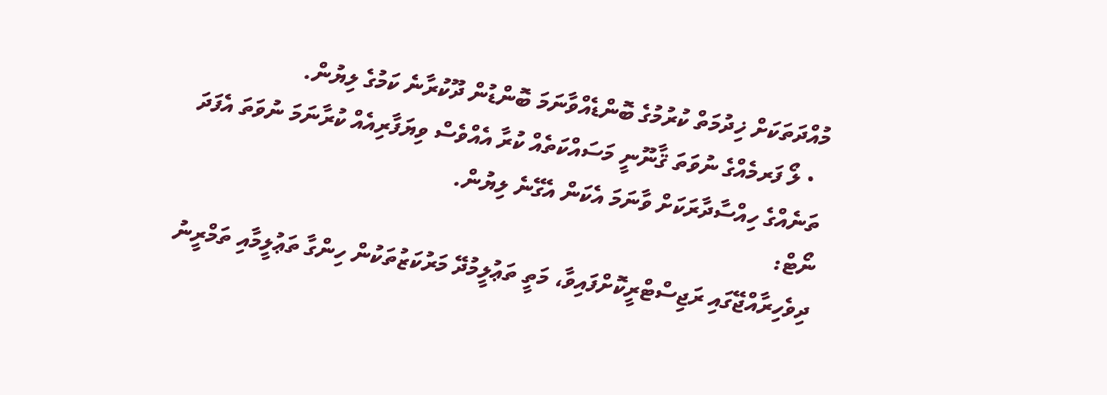މުއްދަތަކަށް ޚިދުމަތް ކުރުމުގެ ބޮންޑެއްވާނަމަ ބޮންޑުން ދޫކުރާނެ ކަމުގެ ލިޔުން.
  • ލޯ ފަރމެއްގެ ނުވަތަ ޤާނޫނީ މަސައްކަތެއް ކުރާ އެއްވެސް ވިޔަފާރިއެއް ކުރާނަމަ ނުވަތަ އެފަދަ ތަނެއްގެ ހިއްސާދާރަކަށް ވާނަމަ އެކަން އެގޭނެ ލިޔުން.
ނޯޓް:
ދިވެހިރާއްޖޭގައި ރަޖިސްޓްރީކޮށްފައިވާ، މަތީ ތަޢުލީމުދޭ މަރުކަޒުތަކުން ހިންގާ ތަޢުލީމާއި ތަމްރީނު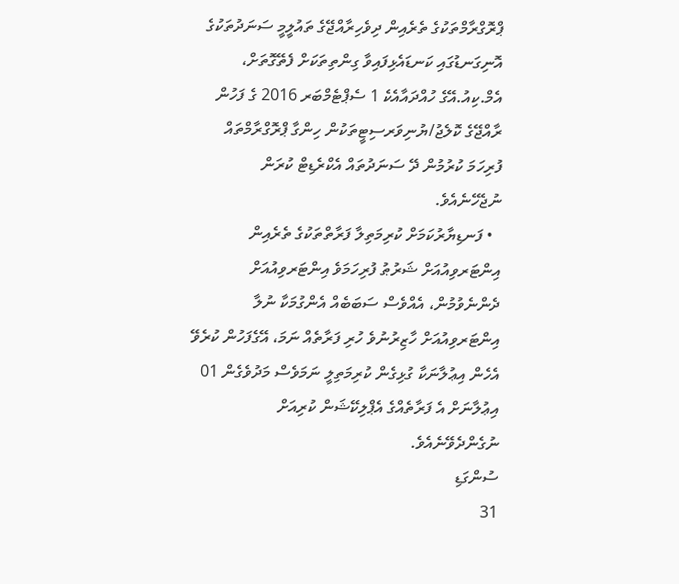ޕްރޮގްރާމްތަކުގެ ތެރެއިން ދިވެހިރާއްޖޭގެ ތައުލީމީ ސަނަދުތަކުގެ އޮނިގަނޑުގައި ކަނޑައެޅިފައިވާ ގިންތިތަކަށް ފެތޭގޮތަށް، އެމް.ކިއު.އޭގެ ހުއްދައާއެކެ 1 ސެޕްޓެމްބަރ 2016 ގެ ފަހުން ރާއްޖޭގެ ކޮލެޖު/ޔުނިވަރސިޓީތަކުން ހިންގާ ޕްރޮގްރާމްތައް ފުރިހަމަ ކުރުމުން ދޭ ސަނަދުތައް އެކްރެޑިޓް ކުރަން ނުޖެހޭނެއެވެ.
  • ފަނޑިޔާރުކަމަށް ކުރިމަތިލާ ފަރާތްތަކުގެ ތެރެއިން އިންޓަރވިއުއަށް ޝަރުޠު ފުރިހަމަވެ އިންޓަރވިއުއަށް ދެންނެވުމުން، އެއްވެސް ސަބަބެއް އެންގުމަކާ ނުލާ އިންޓަރވިއުއަށް ހާޒިރުނުވެ ހުރި ފަރާތެއް ނަމަ، އޭގެފަހުން ކުރެވޭ އެހެން އިޢުލާނަކާ ގުޅިގެން ކުރިމަތިލީ ނަމަވެސް މަދުވެގެން 01 އިޢުލާނަށް އެ ފަރާތެއްގެ އެޕްލިކޭޝަން ކުރިއަށް ނުގެންދެވޭނެއެވެ.
ސުންގަޑި
31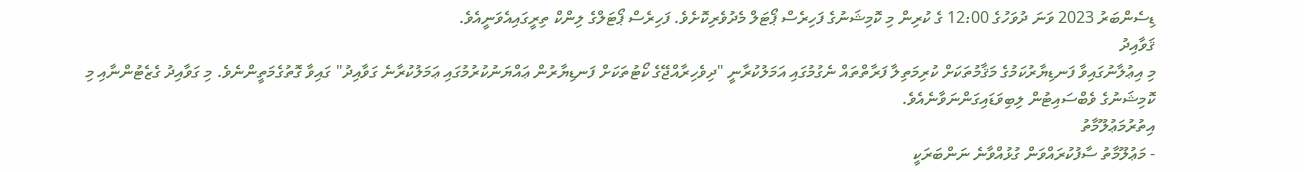ޑިސެންބަރު 2023 ވަނަ ދުވަހުގެ 12:00 ގެ ކުރިން މި ކޮމިޝަނުގެ ފަހިރެސް ޕޯޓަލް މެދުވެރިކޮށެވެ. ފަހިރެސް ޕޯޓަލްގެ ލިންކް ތިރީގައިއެވަނީއެވެ.
ޤަވާއިދު
މި އިޢުލާނުގައިވާ ފަނޑިޔާރުކަމުގެ މަޤާމުތަކަށް ކުރިމަތިލާ ފަރާތްތައް ނެގުމުގައި އަމަލުކުރާނީ "ދިވެހިރާއްޖޭގެ ކޯޓުތަކަށް ފަނޑިޔާރުން ޢައްޔަނުކުރުމުގައި ޢަމަލުކުރާނެ ގަވާއިދު" ގައިވާ ގޮތުގެމަތީންނެވެ. މި ގަވާއިދު ގެޒެޓުންނާއި މި ކޮމިޝަނުގެ ވެބްސައިޓުން ލިބިވަޑައިގަންނަވާނެއެވެ.
އިތުރުމަޢުލޫމާތު
- މަޢުލޫމާތު ސާފުކުރައްވަން ގުޅުއްވާނެ ނަންބަރަކީ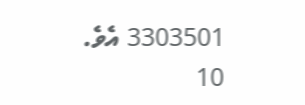3303501 އެވެ.
10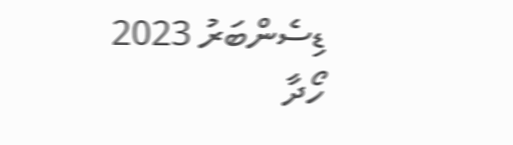ޑިސެންބަރު 2023
ހޯދާ